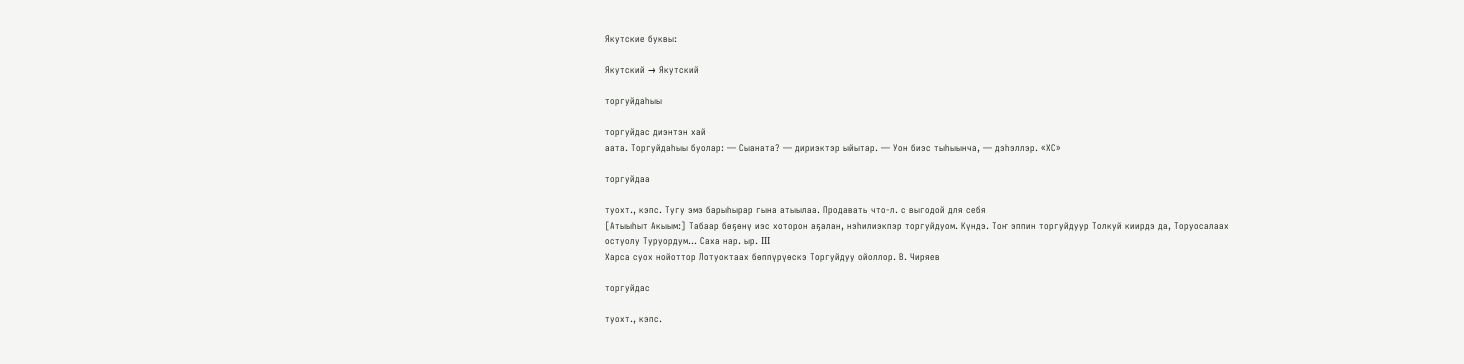Якутские буквы:

Якутский → Якутский

торгуйдаһыы

торгуйдас диэнтэн хай
аата. Торгуйдаһыы буолар: — Сыаната? — дириэктэр ыйытар. — Уон биэс тыһыынча, — дэһэллэр. «ХС»

торгуйдаа

туохт., кэпс. Тугу эмэ барыһырар гына атыылаа. Продавать что-л. с выгодой для себя
[Атыыһыт Акыым:] Табаар бөҕөнү иэс хоторон аҕалан, нэһилиэкпэр торгуйдуом. Күндэ. Тоҥ эппин торгуйдуур Толкуй киирдэ да, Торуосалаах остуолу Туруордум… Саха нар. ыр. III
Харса суох нойоттор Лотуоктаах бөппүрүөскэ Торгуйдуу ойоллор. В. Чиряев

торгуйдас

туохт., кэпс.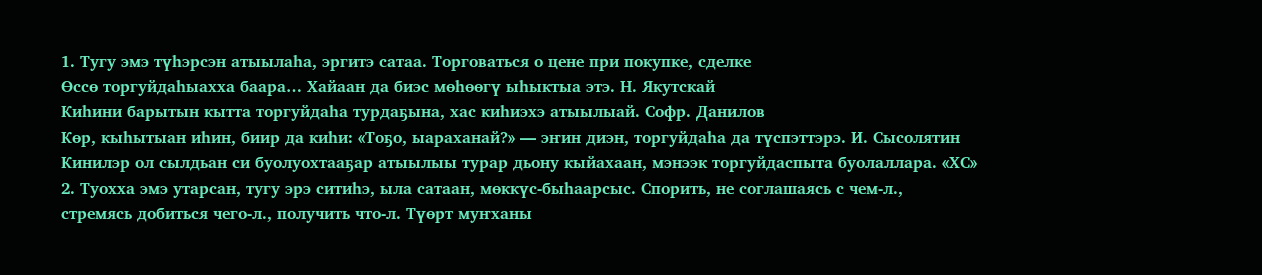1. Тугу эмэ түһэрсэн атыылаһа, эргитэ сатаа. Торговаться о цене при покупке, сделке
Өссө торгуйдаһыахха баара… Хайаан да биэс мөһөөгү ыһыктыа этэ. Н. Якутскай
Киһини барытын кытта торгуйдаһа турдаҕына, хас киһиэхэ атыылыай. Софр. Данилов
Көр, кыһытыан иһин, биир да киһи: «Тоҕо, ыараханай?» — эҥин диэн, торгуйдаһа да түспэттэрэ. И. Сысолятин
Кинилэр ол сылдьан си буолуохтааҕар атыылыы турар дьону кыйахаан, мэнээк торгуйдаспыта буолаллара. «ХС»
2. Туохха эмэ утарсан, тугу эрэ ситиһэ, ыла сатаан, мөккүс-быһаарсыс. Спорить, не соглашаясь с чем-л., стремясь добиться чего-л., получить что-л. Түөрт муҥханы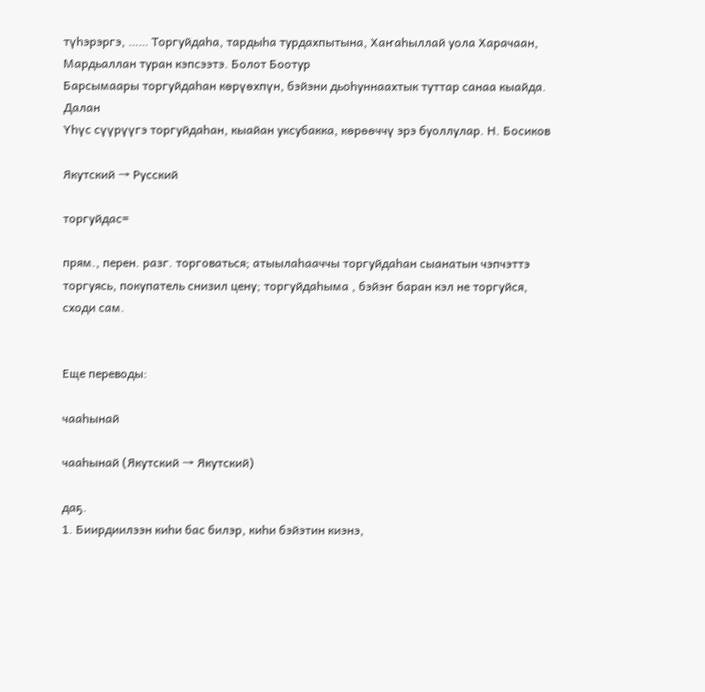түһэрэргэ, …… Торгуйдаһа, тардыһа турдахпытына, Хаҥаһыллай уола Харачаан, Мардьаллан туран кэпсээтэ. Болот Боотур
Барсымаары торгуйдаһан көрүөхпүн, бэйэни дьоһуннаахтык туттар санаа кыайда. Далан
Үһүс сүүрүүгэ торгуйдаһан, кыайан уксубакка, көрөөччү эрэ буоллулар. Н. Босиков

Якутский → Русский

торгуйдас=

прям., перен. разг. торговаться; атыылаһааччы торгуйдаһан сыанатын чэпчэттэ торгуясь, покупатель снизил цену; торгуйдаһыма , бэйэҥ баран кэл не торгуйся, сходи сам.


Еще переводы:

чааһынай

чааһынай (Якутский → Якутский)

даҕ.
1. Биирдиилээн киһи бас билэр, киһи бэйэтин киэнэ,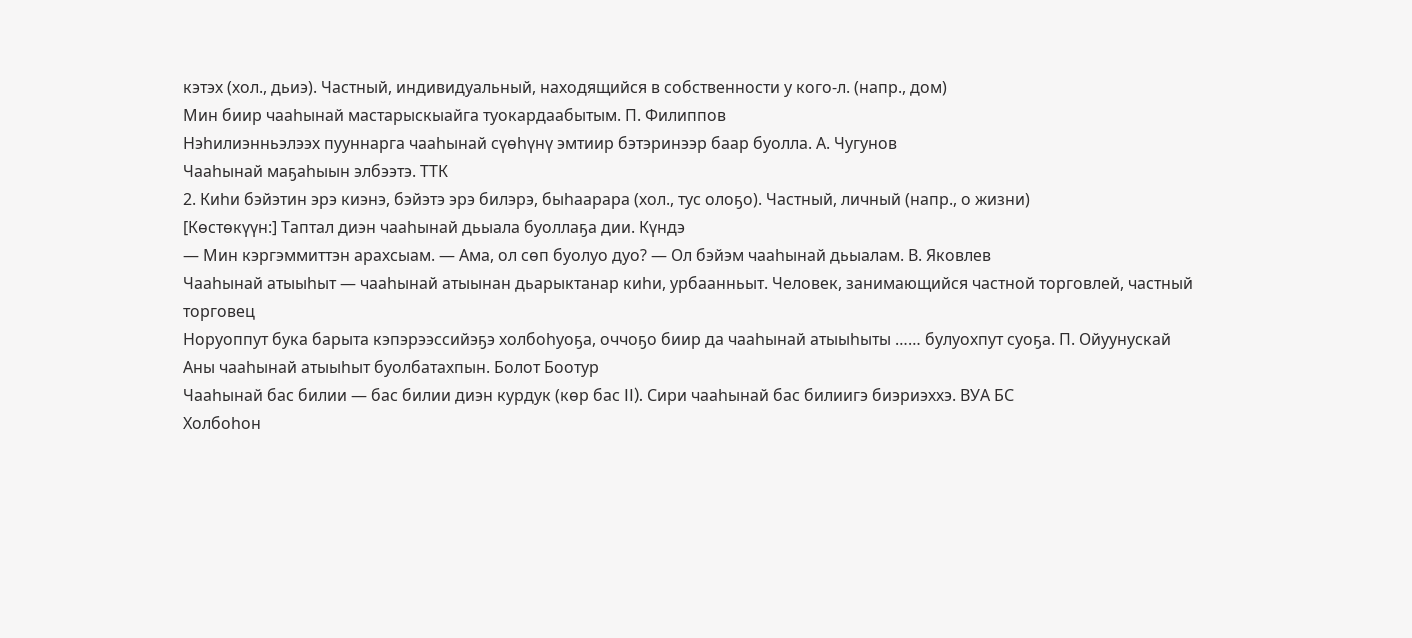кэтэх (хол., дьиэ). Частный, индивидуальный, находящийся в собственности у кого-л. (напр., дом)
Мин биир чааһынай мастарыскыайга туокардаабытым. П. Филиппов
Нэһилиэнньэлээх пууннарга чааһынай сүөһүнү эмтиир бэтэринээр баар буолла. А. Чугунов
Чааһынай маҕаһыын элбээтэ. ТТК
2. Киһи бэйэтин эрэ киэнэ, бэйэтэ эрэ билэрэ, быһаарара (хол., тус олоҕо). Частный, личный (напр., о жизни)
[Көстөкүүн:] Таптал диэн чааһынай дьыала буоллаҕа дии. Күндэ
— Мин кэргэммиттэн арахсыам. — Ама, ол сөп буолуо дуо? — Ол бэйэм чааһынай дьыалам. В. Яковлев
Чааһынай атыыһыт — чааһынай атыынан дьарыктанар киһи, урбаанньыт. Человек, занимающийся частной торговлей, частный торговец
Норуоппут бука барыта кэпэрээссийэҕэ холбоһуоҕа, оччоҕо биир да чааһынай атыыһыты …… булуохпут суоҕа. П. Ойуунускай
Аны чааһынай атыыһыт буолбатахпын. Болот Боотур
Чааһынай бас билии — бас билии диэн курдук (көр бас II). Сири чааһынай бас билиигэ биэриэххэ. ВУА БС
Холбоһон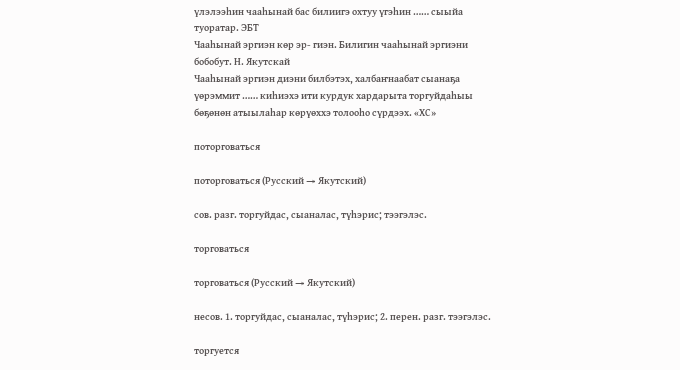үлэлээһин чааһынай бас билиигэ охтуу үгэһин …… сыыйа туоратар. ЭБТ
Чааһынай эргиэн көр эр- гиэн. Билигин чааһынай эргиэни бобобут. Н. Якутскай
Чааһынай эргиэн диэни билбэтэх, халбаҥнаабат сыанаҕа үөрэммит …… киһиэхэ ити курдук хардарыта торгуйдаһыы бөҕөнөн атыылаһар көрүөххэ толооһо сүрдээх. «ХС»

поторговаться

поторговаться (Русский → Якутский)

сов. разг. торгуйдас, сыаналас, түһэрис; тээгэлэс.

торговаться

торговаться (Русский → Якутский)

несов. 1. торгуйдас, сыаналас, түһэрис; 2. перен. разг. тээгэлэс.

торгуется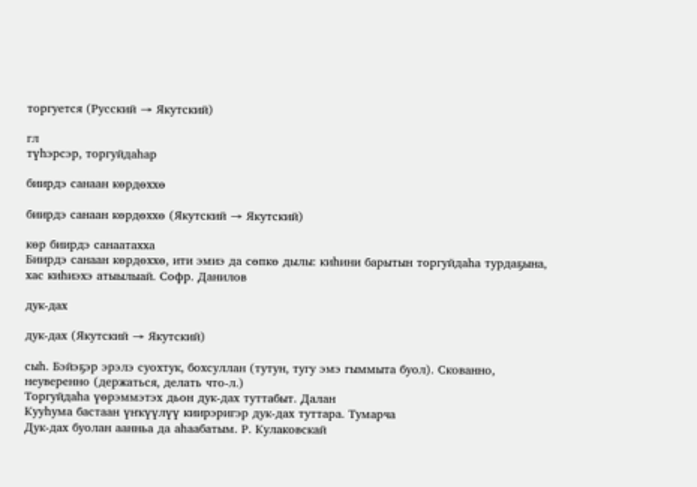торгуется (Русский → Якутский)

гл
түһэрсэр, торгуйдаһар

биирдэ санаан көрдөххө

биирдэ санаан көрдөххө (Якутский → Якутский)

көр биирдэ санаатахха
Биирдэ санаан көрдөххө, ити эмиэ да сөпкө дылы: киһини барытын торгуйдаһа турдаҕына, хас киһиэхэ атыылыай. Софр. Данилов

дук-дах

дук-дах (Якутский → Якутский)

сыһ. Бэйэҕэр эрэлэ суохтук, бохсуллан (тутун, тугу эмэ гыммыта буол). Скованно, неуверенно (держаться, делать что-л.)
Торгуйдаһа үөрэммэтэх дьон дук-дах туттабыт. Далан
Кууһума бастаан үҥкүүлүү киирэригэр дук-дах туттара. Тумарча
Дук-дах буолан аанньа да аһаабатым. Р. Кулаковскай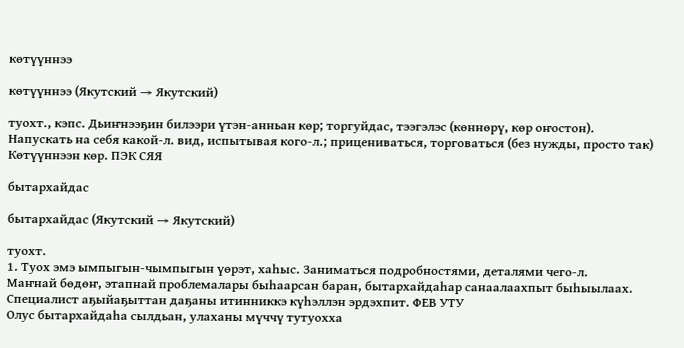көтүүннээ

көтүүннээ (Якутский → Якутский)

туохт., кэпс. Дьиҥнээҕин билээри үтэн-анньан көр; торгуйдас, тээгэлэс (көннөрү, көр оҥостон). Напускать на себя какой-л. вид, испытывая кого-л.; прицениваться, торговаться (без нужды, просто так)
Көтүүннээн көр. ПЭК СЯЯ

бытархайдас

бытархайдас (Якутский → Якутский)

туохт.
1. Туох эмэ ымпыгын-чымпыгын үөрэт, хаһыс. Заниматься подробностями, деталями чего-л.
Маҥнай бөдөҥ, этапнай проблемалары быһаарсан баран, бытархайдаһар санаалаахпыт быһыылаах. Специалист аҕыйаҕыттан даҕаны итинниккэ күһэллэн эрдэхпит. ФЕВ УТУ
Олус бытархайдаһа сылдьан, улаханы мүччү тутуохха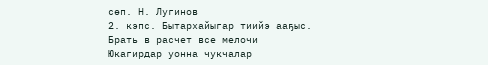сөп. Н. Лугинов
2. кэпс. Бытархайыгар тиийэ ааҕыс. Брать в расчет все мелочи
Юкагирдар уонна чукчалар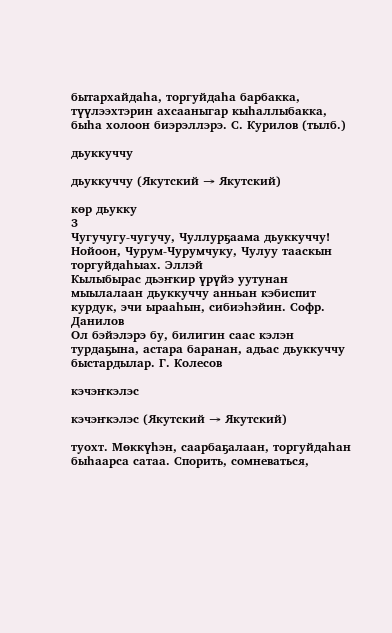бытархайдаһа, торгуйдаһа барбакка, түүлээхтэрин ахсааныгар кыһаллыбакка, быһа холоон биэрэллэрэ. С. Курилов (тылб.)

дьуккуччу

дьуккуччу (Якутский → Якутский)

көр дьукку
3
Чугучугу-чугучу, Чуллурҕаама дьуккуччу! Нойоон, Чурум-Чурумчуку, Чулуу тааскын торгуйдаһыах. Эллэй
Кылыбырас дьэҥкир үрүйэ уутунан мыылалаан дьуккуччу анньан кэбиспит курдук, эчи ырааһын, сибиэһэйин. Софр. Данилов
Ол бэйэлэрэ бу, билигин саас кэлэн турдаҕына, астара баранан, адьас дьуккуччу быстардылар. Г. Колесов

кэчэҥкэлэс

кэчэҥкэлэс (Якутский → Якутский)

туохт. Мөккүһэн, саарбаҕалаан, торгуйдаһан быһаарса сатаа. Спорить, сомневаться,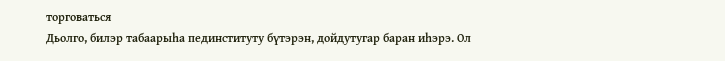торговаться
Дьолго, билэр табаарыһа пединституту бүтэрэн, дойдутугар баран иһэрэ. Ол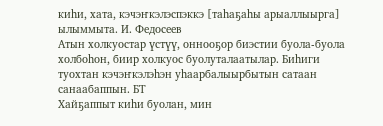киһи, хата, кэчэҥкэлэспэккэ [таһаҕаһы арыаллыырга] ылыммыта. И. Федосеев
Атын холкуостар үстүү, оннооҕор биэстии буола-буола холбоһон, биир холкуос буолуталаатылар. Биһиги туохтан кэчэҥкэлэһэн уһаарбалыырбытын сатаан санаабаппын. БТ
Хайҕаппыт киһи буолан, мин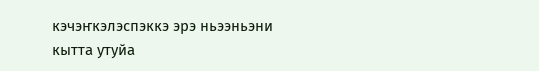кэчэҥкэлэспэккэ эрэ ньээньэни кытта утуйа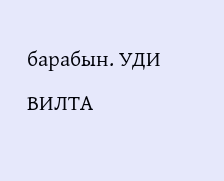барабын. УДИ ВИЛТА